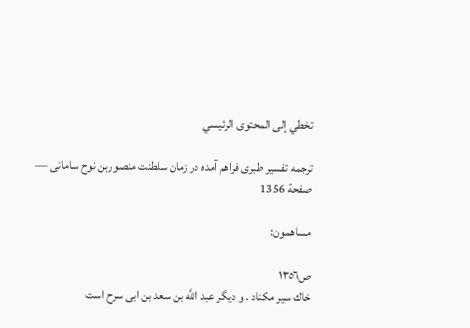تخطي إلى المحتوى الرئيسي

ترجمه تفسیر طبری فراهم آمده در زمان سلطنت منصوربن نوح سامانی — صفحة 1356

مساهمون:

ص١٣٥٦
خاك سير مكناد . و ديگر عبد اللَّه بن سعد بن ابى سرح است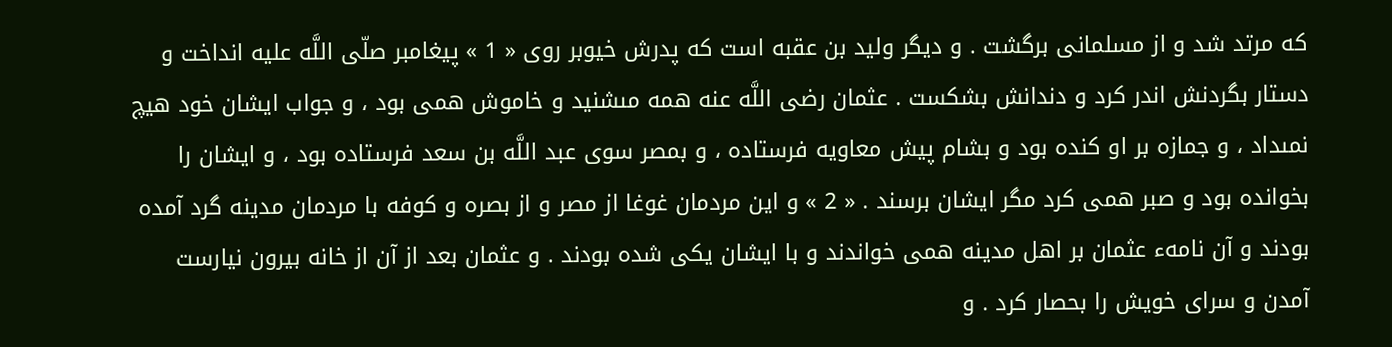كه مرتد شد و از مسلمانى برگشت . و ديگر وليد بن عقبه است كه پدرش خيوبر روى « 1 » پيغامبر صلّى اللَّه عليه انداخت و دستار بگردنش اندر كرد و دندانش بشكست . عثمان رضى اللَّه عنه همه مىشنيد و خاموش همى بود ، و جواب ايشان خود هيچ نمىداد ، و جمازه بر او كنده بود و بشام پيش معاويه فرستاده ، و بمصر سوى عبد اللَّه بن سعد فرستاده بود ، و ايشان را بخوانده بود و صبر همى كرد مگر ايشان برسند . « 2 » و اين مردمان غوغا از مصر و از بصره و كوفه با مردمان مدينه گرد آمده بودند و آن نامهء عثمان بر اهل مدينه همى خواندند و با ايشان يكى شده بودند . و عثمان بعد از آن از خانه بيرون نيارست آمدن و سراى خويش را بحصار كرد . و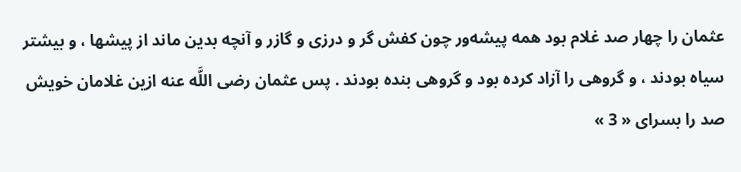عثمان را چهار صد غلام بود همه پيشه‌ور چون كفش گر و درزى و گازر و آنچه بدين ماند از پيشها ، و بيشتر سياه بودند ، و گروهى را آزاد كرده بود و گروهى بنده بودند . پس عثمان رضى اللَّه عنه ازين غلامان خويش صد را بسراى « 3 »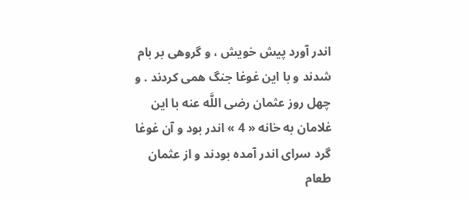اندر آورد پيش خويش ، و گروهى بر بام شدند و با اين غوغا جنگ همى كردند . و چهل روز عثمان رضى اللَّه عنه با اين غلامان به خانه « 4 » اندر بود و آن غوغا گرد سراى اندر آمده بودند و از عثمان طعام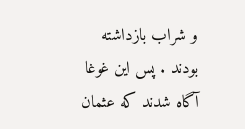و شراب بازداشته بودند . پس اين غوغا آگاه شدند كه عثمان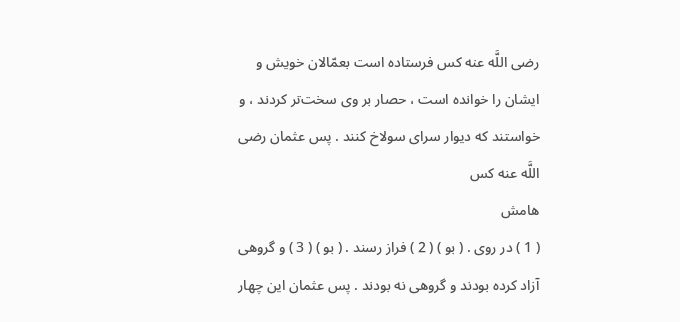رضى اللَّه عنه كس فرستاده است بعمّالان خويش و ايشان را خوانده است ، حصار بر وى سخت‌تر كردند ، و خواستند كه ديوار سراى سولاخ كنند . پس عثمان رضى اللَّه عنه كس
هامش
( 1 ) در روى . ( بو ) ( 2 ) فراز رسند . ( بو ) ( 3 ) و گروهى آزاد كرده بودند و گروهى نه بودند . پس عثمان اين چهار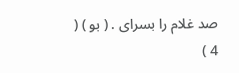صد غلام را بسراى . ( بو ) ( 4 )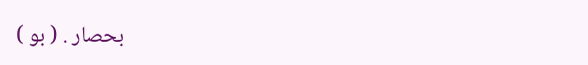بحصار . ( بو )